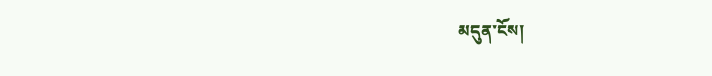མདུན་ངོས།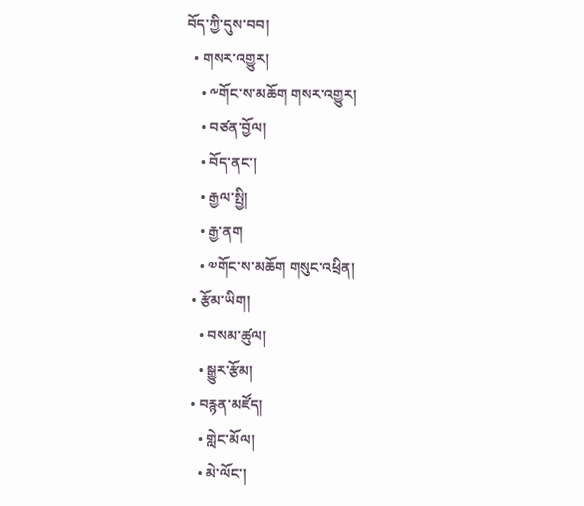བོད་ཀྱི་དུས་བབ།
  • གསར་འགྱུར།
    • ༸གོང་ས་མཆོག གསར་འགྱུར།
    • བཙན་བྱོལ།
    • བོད་ནང་།
    • རྒྱལ་སྤྱི།
    • རྒྱ་ནག
    • ༧གོང་ས་མཆོག གསུང་འཕྲིན།
  • རྩོམ་ཡིག།
    • བསམ་ཚུལ།
    • སྒྱུར་རྩོམ།
  • བརྙན་མཛོད།
    • གླེང་མོལ།
    • མེ་ལོང་།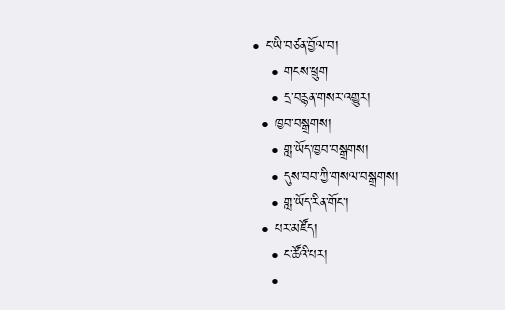• ང་ཡི་བཙན་བྱོལ་བ།
    • གངས་ཕྲུག
    • དྲ་བརྙན་གསར་འགྱུར།
  • ཁྱབ་བསྒྲགས།
    • གླ་ཡོད་ཁྱབ་བསྒྲགས།
    • དུས་བབ་ཀྱི་གསལ་བསྒྲགས།
    • གླ་ཡོད་རིན་གོང་།
  • པར་མཛོད།
    • ང་ཚོའི་པར།
    •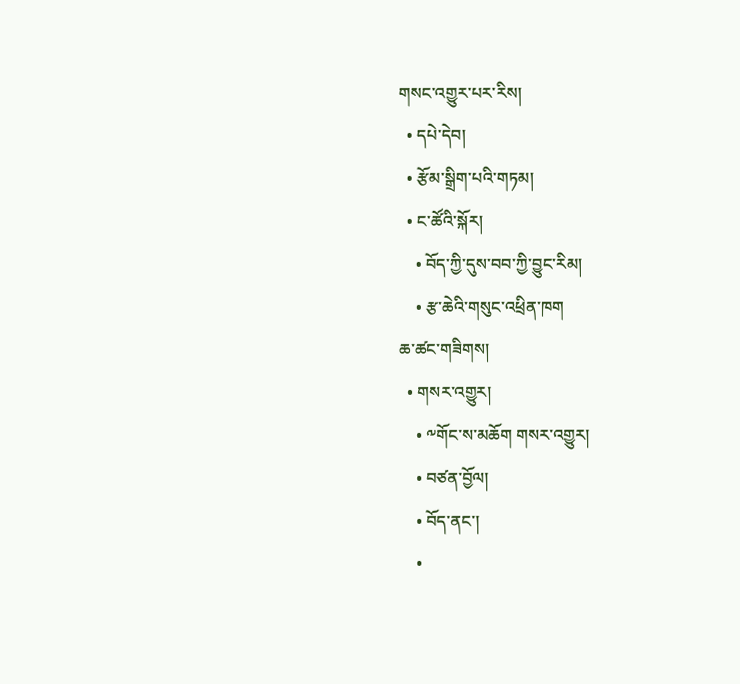གསང་འགྱུར་པར་རིས།
  • དཔེ་དེབ།
  • རྩོམ་སྒྲིག་པའི་གཏམ།
  • ང་ཚོའི་སྐོར།
    • བོད་ཀྱི་དུས་བབ་ཀྱི་བྱུང་རིམ།
    • རྩ་ཆེའི་གསུང་འཕྲིན་ཁག
ཆ་ཚང་གཟིགས།
  • གསར་འགྱུར།
    • ༸གོང་ས་མཆོག གསར་འགྱུར།
    • བཙན་བྱོལ།
    • བོད་ནང་།
    •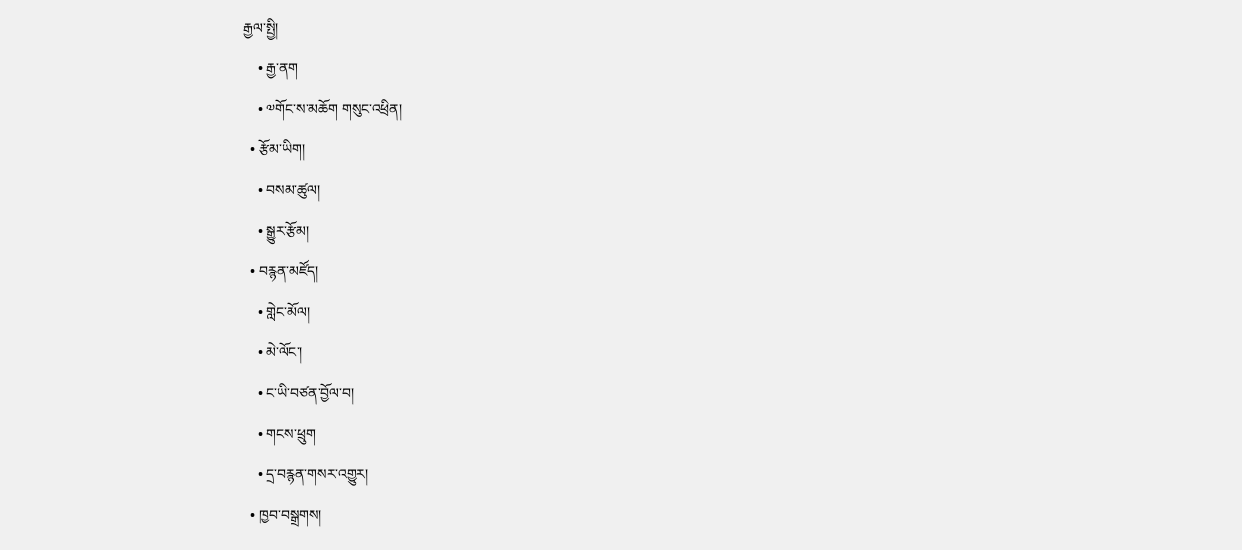རྒྱལ་སྤྱི།
    • རྒྱ་ནག
    • ༧གོང་ས་མཆོག གསུང་འཕྲིན།
  • རྩོམ་ཡིག།
    • བསམ་ཚུལ།
    • སྒྱུར་རྩོམ།
  • བརྙན་མཛོད།
    • གླེང་མོལ།
    • མེ་ལོང་།
    • ང་ཡི་བཙན་བྱོལ་བ།
    • གངས་ཕྲུག
    • དྲ་བརྙན་གསར་འགྱུར།
  • ཁྱབ་བསྒྲགས།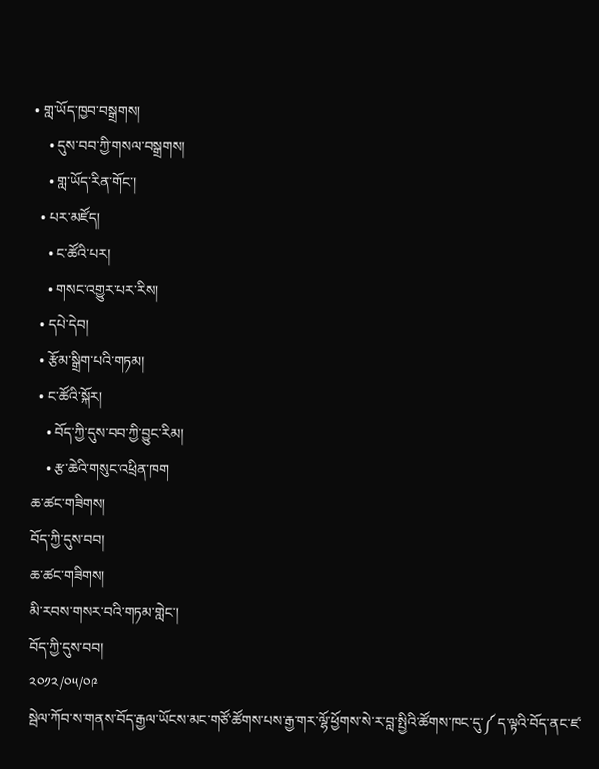• གླ་ཡོད་ཁྱབ་བསྒྲགས།
    • དུས་བབ་ཀྱི་གསལ་བསྒྲགས།
    • གླ་ཡོད་རིན་གོང་།
  • པར་མཛོད།
    • ང་ཚོའི་པར།
    • གསང་འགྱུར་པར་རིས།
  • དཔེ་དེབ།
  • རྩོམ་སྒྲིག་པའི་གཏམ།
  • ང་ཚོའི་སྐོར།
    • བོད་ཀྱི་དུས་བབ་ཀྱི་བྱུང་རིམ།
    • རྩ་ཆེའི་གསུང་འཕྲིན་ཁག
ཆ་ཚང་གཟིགས།
བོད་ཀྱི་དུས་བབ།
ཆ་ཚང་གཟིགས།
མི་རབས་གསར་བའི་གཏམ་གླེང་།
བོད་ཀྱི་དུས་བབ།
༢༠༡༢/༠༥/༠༩
སྦེལ་ཀོབ་ས་གནས་བོད་རྒྱལ་ཡོངས་མང་གཙོ་ཚོགས་པས་རྒྱ་གར་ལྷོ་ཕྱོགས་སེ་ར་བླ་སྤྱིའི་ཚོགས་ཁང་དུ་༼ ད་ལྟའི་བོད་ནང་ཛ་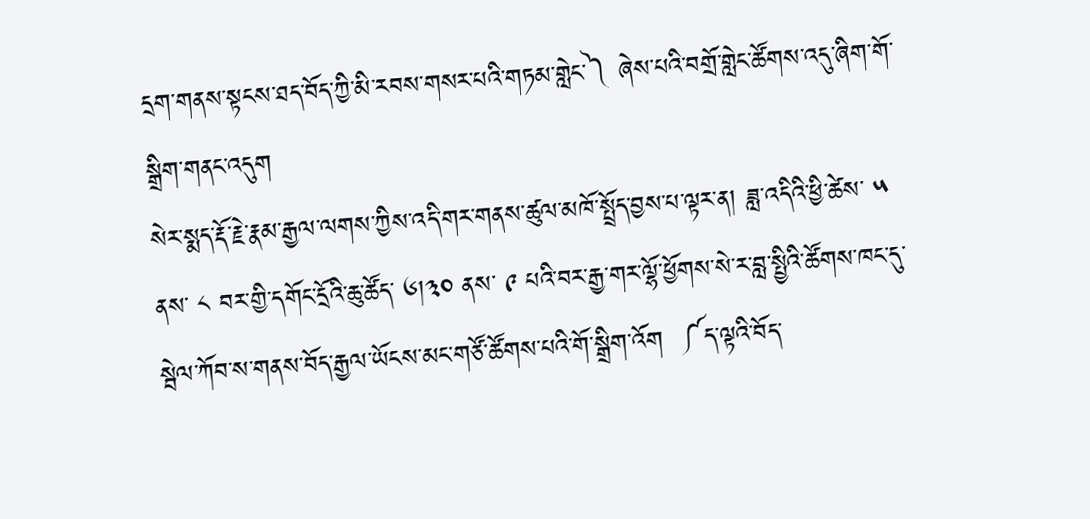དྲག་གནས་སྟངས་ཐད་བོད་ཀྱི་མི་རབས་གསར་པའི་གཏམ་གླེང་༽ ཞེས་པའི་བགྲོ་གླེང་ཚོགས་འདུ་ཞིག་གོ་སྒྲིག་གནང་འདུག
སེར་སྨད་རྡོ་རྗེ་རྣམ་རྒྱལ་ལགས་ཀྱིས་འདི་གར་གནས་ཚུལ་མཁོ་སྤྲོད་བྱས་པ་ལྟར་ན། ཟླ་འདིའི་ཕྱི་ཚེས་ ༥ ནས་ ༨ བར་གྱི་དགོང་དྲོའི་ཆུ་ཚོད་ ༦།༣༠ ནས་ ༩ པའི་བར་རྒྱ་གར་ལྷོ་ཕྱོགས་སེ་ར་བླ་སྤྱིའི་ཚོགས་ཁང་དུ་སྦེལ་ཀོབ་ས་གནས་བོད་རྒྱལ་ཡོངས་མང་གཙོ་ཚོགས་པའི་གོ་སྒྲིག་འོག  ༼ད་ལྟའི་བོད་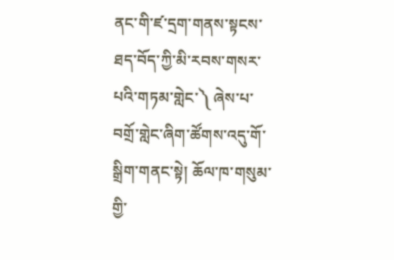ནང་གི་ཛ་དྲག་གནས་སྟངས་ཐད་བོད་ཀྱི་མི་རབས་གསར་པའི་གཏམ་གླེང་༽ ཞེས་པ་བགྲོ་གླེང་ཞིག་ཚོགས་འདུ་གོ་སྒྲིག་གནང་སྟེ། ཆོལ་ཁ་གསུམ་གྱི་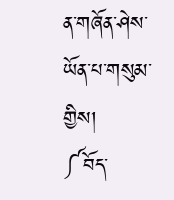ན་གཞོན་ཤེས་ཡོན་པ་གསུམ་གྱིས།  ༼བོད་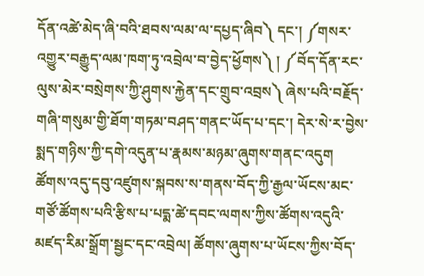དོན་འཚེ་མེད་ཞི་བའི་ཐབས་ལམ་ལ་དཔྱད་ཞིབ༽ དང་། ༼གསར་འགྱུར་བརྒྱུད་ལམ་ཁག་ཏུ་འབྲེལ་བ་བྱེད་ཕྱོགས༽ ། ༼བོད་དོན་རང་ལུས་མེར་བསྲེགས་ཀྱི་ཤུགས་རྐྱེན་དང་གྲུབ་འབྲས༽ ཞེས་པའི་བརྗོད་གཞི་གསུམ་གྱི་ཐོག་གཏམ་བཤད་གནང་ཡོད་པ་དང་། དེར་སེ་ར་བྱེས་སྨད་གཉིས་ཀྱི་དགེ་འདུན་པ་རྣམས་མཉམ་ཞུགས་གནང་འདུག
ཚོགས་འདུ་དབུ་འཛུགས་སྐབས་ས་གནས་བོད་ཀྱི་རྒྱལ་ཡོངས་མང་གཙོ་ཚོགས་པའི་རྩིས་པ་པདྨ་ཚེ་དབང་ལགས་ཀྱིས་ཚོགས་འདུའི་མཛད་རིམ་སྒྲོག་སྦྱང་དང་འབྲེལ། ཚོགས་ཞུགས་པ་ཡོངས་ཀྱིས་བོད་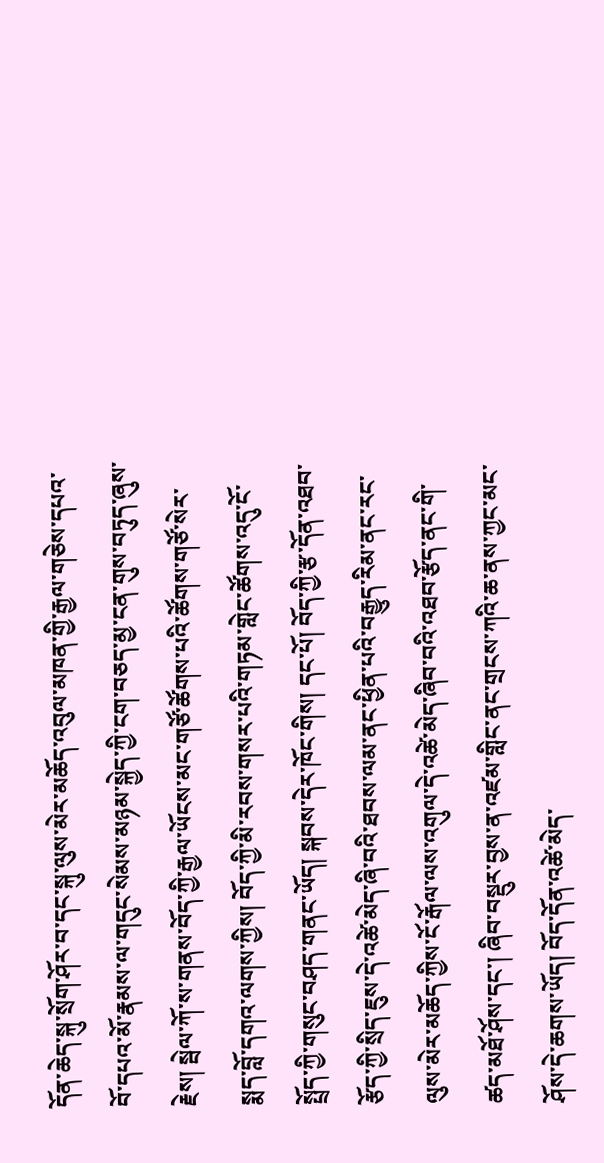དོན་ཆེད་སྐུ་སྲོག་ཤོར་བ་དང་སྐུ་ལུས་མེར་མཆོད་འབུལ་མཁན་གྱི་རྒྱལ་གཅེས་དཔའ་བོ་དཔའ་མོ་རྣམས་ལ་གདུང་སེམས་མཉམ་སྐྱེད་ཀྱི་ངག་བཅད་མྱ་ངན་གུས་བཏུད་ཞུས་རྗེས། སྦེལ་ཀོ་ས་གནས་བོད་ཀྱི་རྒྱལ་ཡོངས་མང་གཙོ་ཚོགས་པའི་ཚོགས་གཙོ་སེར་སྨད་བློ་དགའ་ལགས་ཀྱིས། བོད་ཀྱི་མི་རབས་གསར་པའི་གཏམ་གླེང་ཚོགས་འདུ་ངོ་སྤྲོད་ཀྱི་གསུང་བཤད་གནང་ཡོད། སྐབས་དེར་ཁོང་གིས། དང་པོ། བོད་ཀྱི་རྩ་དོན་འཐབ་རྩོད་ཀྱི་སྲིད་ཇུས་དེ་འཚེ་མེད་ཞི་བའི་ཐབས་ལམ་ནང་ཕྱིན་པའི་བརྒྱུད་རིམ་ནང་རང་ལུས་མེར་མཆོད་ཀྱིས་ངོ་རྒོལ་ལས་འགུལ་དེ་འཚེ་མེད་ཞིབ་བའི་འཐབ་རྩོད་ནང་གི་ཚད་མཐོ་ཤོས་དང་། ཞིབ་བསྡུར་བྱས་ན་འཛམ་གླིང་ནང་གྲངས་ཀའི་ཆ་ནས་ཀྱང་མང་ཤོས་དེ་ཆགས་ཡོད། བོད་དོན་འཚེ་མེད་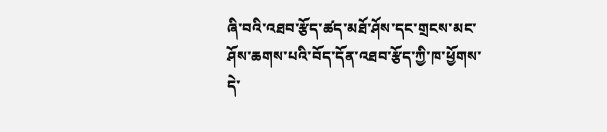ཞི་བའི་འཐབ་རྩོད་ཚད་མཐོ་ཤོས་དང་གྲངས་མང་ཤོས་ཆགས་པའི་བོད་དོན་འཐབ་རྩོད་ཀྱི་ཁ་ཕྱོགས་དེ་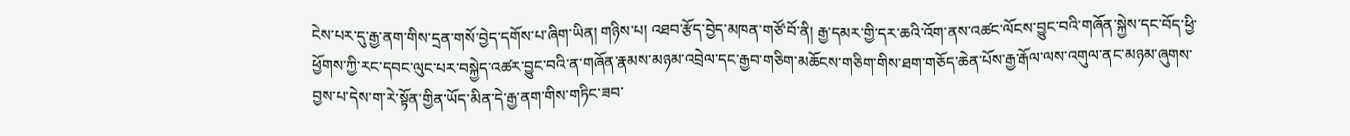ངེས་པར་དུ་རྒྱ་ནག་གིས་དྲན་གསོ་བྱེད་དགོས་པ་ཞིག་ཡིན། གཉིས་པ། འཐབ་རྩོད་བྱེད་མཁན་གཙོ་བོ་ནི། རྒྱ་དམར་གྱི་དར་ཆའི་འོག་ནས་འཚང་ལོངས་བྱུང་བའི་གཞོན་སྐྱེས་དང་བོད་ཕྱི་ཕྱོགས་ཀྱི་རང་དབང་ལུང་པར་བསྐྱེད་འཚར་བྱུང་བའི་ན་གཞོན་རྣམས་མཉམ་འབྲེལ་དང་རྒྱབ་གཅིག་མཆོངས་གཅིག་གིས་ཐག་གཅོད་ཆེན་པོས་རྒྱ་རྒོལ་ལས་འགུལ་ནང་མཉམ་ཞུགས་བྱས་པ་དེས་ག་རེ་སྟོན་གྱིན་ཡོད་མིན་དེ་རྒྱ་ནག་གིས་གཏིང་ཟབ་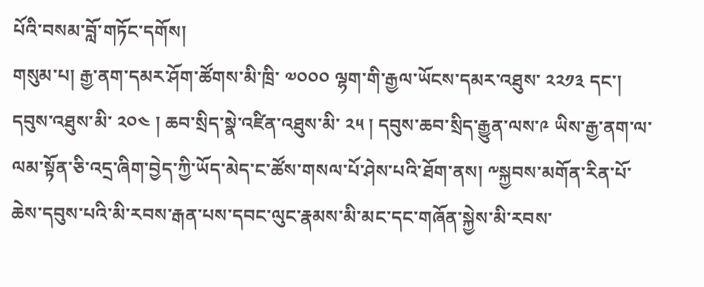པོའི་བསམ་བློ་གཏོང་དགོས།
གསུམ་པ། རྒྱ་ནག་དམར་ཤོག་ཚོགས་མི་ཁྲི་ ༧༠༠༠ ལྷག་གི་རྒྱལ་ཡོངས་དམར་འཐུས་ ༢༢༡༣ དང་། དབུས་འཐུས་མི་ ༢༠༤ ། ཆབ་སྲིད་སྣེ་འཛིན་འཐུས་མི་ ༢༥ ། དབུས་ཆབ་སྲིད་རྒྱུན་ལས་༩ ཡིས་རྒྱ་ནག་ལ་ལམ་སྟོན་ཅི་འདྲ་ཞིག་བྱེད་ཀྱི་ཡོད་མེད་ང་ཚོས་གསལ་པོ་ཤེས་པའི་ཐོག་ནས། ༸སྐྱབས་མགོན་རིན་པོ་ཆེས་དབུས་པའི་མི་རབས་རྒན་པས་དབང་ལུང་རྣམས་མི་མང་དང་གཞོན་སྐྱེས་མི་རབས་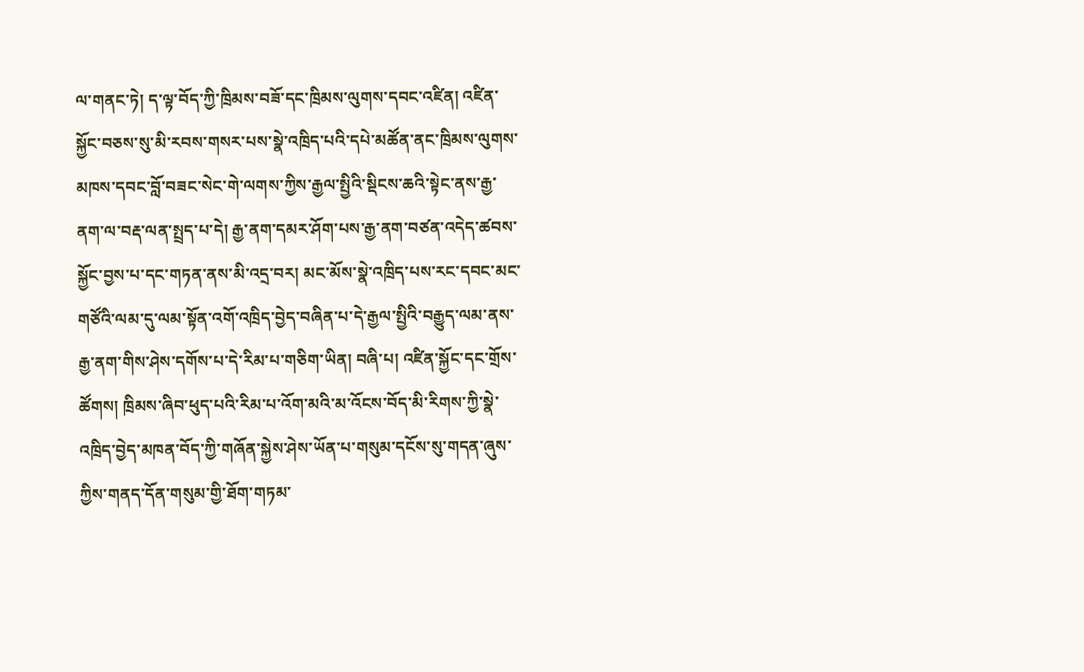ལ་གནང་ཏེ། ད་ལྟ་བོད་ཀྱི་ཁྲིམས་བཟོ་དང་ཁྲིམས་ལུགས་དབང་འཛིན། འཛིན་སྐྱོང་བཅས་སུ་མི་རབས་གསར་པས་སྣེ་འཁྲིད་པའི་དཔེ་མཚོན་ནང་ཁྲིམས་ལུགས་མཁས་དབང་བློ་བཟང་སེང་གེ་ལགས་ཀྱིས་རྒྱལ་སྤྱིའི་སྡིངས་ཆའི་སྟེང་ནས་རྒྱ་ནག་ལ་བརྡ་ལན་སྤྲད་པ་དེ། རྒྱ་ནག་དམར་ཤོག་པས་རྒྱ་ནག་བཙན་འདེད་ཚབས་སྐྱོང་བྱས་པ་དང་གཏན་ནས་མི་འདྲ་བར། མང་མོས་སྣེ་འཁྲིད་པས་རང་དབང་མང་གཙོའི་ལམ་དུ་ལམ་སྟོན་འགོ་འཁྲིད་བྱེད་བཞིན་པ་དེ་རྒྱལ་སྤྱིའི་བརྒྱུད་ལམ་ནས་རྒྱ་ནག་གིས་ཤེས་དགོས་པ་དེ་རིམ་པ་གཅིག་ཡིན། བཞི་པ། འཛིན་སྐྱོང་དང་གྲོས་ཚོགས། ཁྲིམས་ཞིབ་ཕུད་པའི་རིམ་པ་འོག་མའི་མ་འོངས་བོད་མི་རིགས་ཀྱི་སྣེ་འཁྲིད་བྱེད་མཁན་བོད་ཀྱི་གཞོན་སྐྱེས་ཤེས་ཡོན་པ་གསུམ་དངོས་སུ་གདན་ཞུས་ཀྱིས་གནད་དོན་གསུམ་གྱི་ཐོག་གཏམ་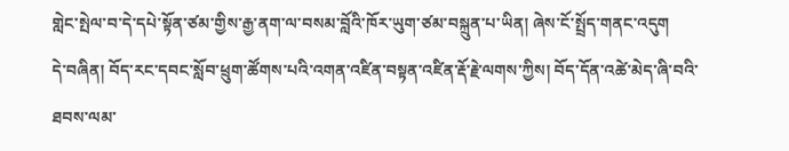གླེང་སྤེལ་བ་དེ་དཔེ་སྟོན་ཙམ་གྱིས་རྒྱ་ནག་ལ་བསམ་བློའི་ཁོར་ཡུག་ཙམ་བསྐྲུན་པ་ཡིན། ཞེས་ངོ་སྤྲོད་གནང་འདུག
དེ་བཞིན། བོད་རང་དབང་སློབ་ཕྲུག་ཚོགས་པའི་འགན་འཛིན་བསྟན་འཛིན་རྡོ་རྗེ་ལགས་ཀྱིས། བོད་དོན་འཚེ་མེད་ཞི་བའི་ཐབས་ལམ་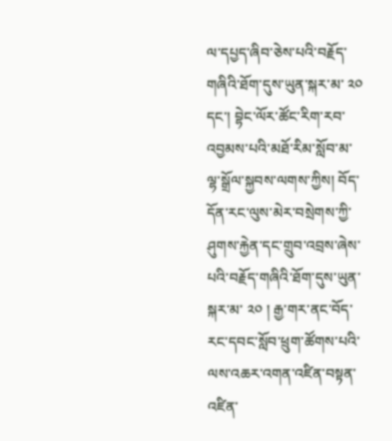ལ་དཔྱད་ཞིབ་ཅེས་པའི་བརྗོད་གཞིའི་ཐོག་དུས་ཡུན་སྐར་མ་ ༢༠ དང་། བྷེང་ལོར་ཚོང་རིག་རབ་འབྱམས་པའི་མཐོ་རིམ་སློབ་མ་ལྷ་སྒྲོལ་སྐྱབས་ལགས་ཀྱིས། བོད་དོན་རང་ལུས་མེར་བསྲེགས་ཀྱི་ཤུགས་རྐྱེན་དང་གྲུབ་འབྲས་ཞེས་པའི་བརྗོད་གཞིའི་ཐོག་དུས་ཡུན་སྐར་མ་ ༢༠ ། རྒྱ་གར་ནང་བོད་རང་དབང་སློབ་ཕྲུག་ཚོགས་པའི་ལས་འཆར་འགན་འཛིན་བསྟན་འཛིན་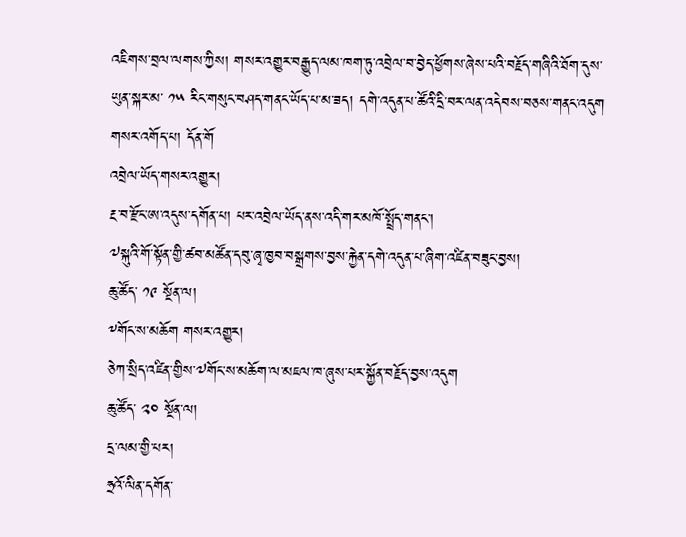འཇིགས་བྲལ་ལགས་ཀྱིས། གསར་འགྱུར་བརྒྱུད་ལམ་ཁག་ཏུ་འབྲེལ་བ་བྱེད་ཕྱོགས་ཞེས་པའི་བརྗོད་གཞིའི་ཐོག་དུས་ཡུན་སྐར་མ་ ༡༥ རིང་གསུང་བཤད་གནང་ཡོད་པ་མ་ཟད། དགེ་འདུན་པ་ཚོའི་དྲི་བར་ལན་འདེབས་བཅས་གནང་འདུག
གསར་འགོད་པ། དོན་གོ
འབྲེལ་ཡོད་གསར་འགྱུར།
རྔ་བ་རྫོང་ཨ་འདུས་དགོན་པ། པར་འབྲེལ་ཡོད་ནས་འདི་གར་མཁོ་སྤྲོད་གནང་།
༧སྐུའི་གོ་སྟོན་གྱི་ཚབ་མཚོན་དབུ་ཞྭ་ཁྱབ་བསྒྲགས་བྱས་རྐྱེན་དགེ་འདུན་པ་ཞིག་འཛིན་བཟུང་བྱས།
ཆུ་ཚོད་ ༡༩ སྔོན་ལ།
༸གོང་ས་མཆོག གསར་འགྱུར།
ཅེཀ་སྲིད་འཛིན་གྱིས་༧གོང་ས་མཆོག་ལ་མཇལ་ཁ་ཞུས་པར་སྐྱོན་བརྗོད་བྱས་འདུག
ཆུ་ཚོད་ ༢༠ སྔོན་ལ།
དྲ་ལམ་གྱི་པར།
ཧྲའོ་ལིན་དགོན་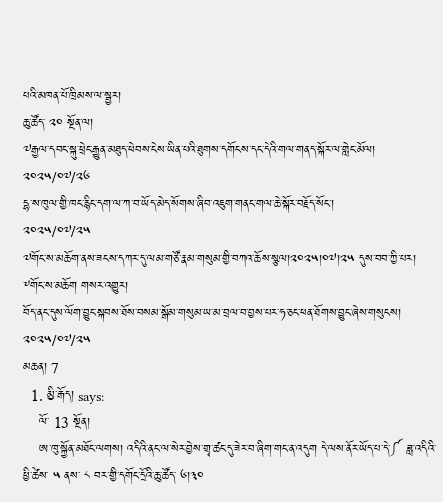པའི་མཁན་པོ་ཁྲིམས་ལ་སྦྱར།
ཆུ་ཚོད་ ༢༠ སྔོན་ལ།
༧རྒྱལ་དབང་སྐུ་ཕྲེང་རྒྱུན་མཐུད་ཕེབས་ངེས་ཡིན་པའི་ཐུགས་དགོངས་དང་དེའི་གལ་གནད་སྐོར་ལ་གླེང་མོལ།
༢༠༢༥/༠༧/༢༦
དྷ་ས་ཁུལ་གྱི་ཁང་རྙིང་དག་ལ་ཀ་བ་ཡོད་མེད་སོགས་ཞིབ་འཇུག་གནང་གལ་ཆེ་སྐོར་བརྗོད་སོང་།
༢༠༢༥/༠༧/༢༥
༧གོང་ས་མཆོག་ནས་ཟངས་དཀར་དུ་ལམ་གཙོ་རྣམ་གསུམ་གྱི་བཀའ་ཆོས་སྩལ།༢༠༢༥།༠༧།༢༥ དུས་བབ་ཀྱི་པར།
༸གོང་ས་མཆོག གསར་འགྱུར།
བོད་ནང་དུས་ལོག་བྱུང་སྐབས་ཐོས་བསམ་སྒོམ་གསུམ་ཡ་མ་བྲལ་བ་བྱས་པར་ཧ་ཅང་ཕན་ཐོགས་བྱུང་ཞེས་གསུངས།
༢༠༢༥/༠༧/༢༥
མཆན། 7
  1. མྱི་རྒོད། says:
    ལོ་ 13 སྔོན།
    ཨ་ཁུ་སྐྱོན་མཐོང་ལགས། འདིའི་ནང་ལ་སེར་བྱེས་གྲྭ་ཚང་དུ་ཟེར་བ་ཞིག་གང་ན་འདུག དེ་ལས་ནོར་ཡོད་པ་དེ་༼ ཟླ་འདིའི་ཕྱི་ཚེས་ ༥ ནས་ ༨ བར་གྱི་དགོང་དྲོའི་ཆུ་ཚོད་ ༦།༣༠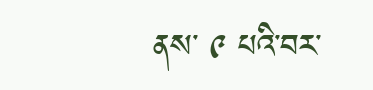ནས་ ༩ པའི་བར་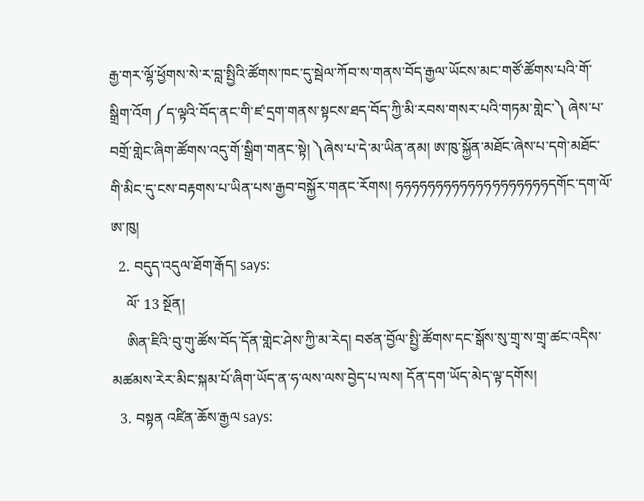རྒྱ་གར་ལྷོ་ཕྱོགས་སེ་ར་བླ་སྤྱིའི་ཚོགས་ཁང་དུ་སྦེལ་ཀོབ་ས་གནས་བོད་རྒྱལ་ཡོངས་མང་གཙོ་ཚོགས་པའི་གོ་སྒྲིག་འོག ༼ད་ལྟའི་བོད་ནང་གི་ཛ་དྲག་གནས་སྟངས་ཐད་བོད་ཀྱི་མི་རབས་གསར་པའི་གཏམ་གླེང་༽ ཞེས་པ་བགྲོ་གླེང་ཞིག་ཚོགས་འདུ་གོ་སྒྲིག་གནང་སྟེ། ༽ཞེས་པ་དེ་མ་ཡིན་ནམ། ཨ་ཁུ་སྐྱོན་མཐོང་ཞེས་པ་དགེ་མཐོང་གི་མིང་དུ་ངས་བརྟགས་པ་ཡིན་པས་རྒྱབ་བསྐྱོར་གནང་རོགས། ཧཧཧཧཧཧཧཧཧཧཧཧཧཧཧཧཧཧཧདགོང་དག་ལོ་ཨ་ཁུ།
  2. བདུད་འདུལ་ཐོག་རྒོད། says:
    ལོ་ 13 སྔོན།
    ཨིན་ཇིའི་བུ་གུ་ཚོས་བོད་དོན་གླེང་ཤེས་ཀྱི་མ་རེད། བཙན་བྱོལ་སྤྱི་ཚོགས་དང་སྒོས་སུ་གྲྭ་ས་གྲྭ་ཚང་འདིས་མཚམས་རེར་མིང་སྐམ་པོ་ཞིག་ཡོད་ན་ཧ་ལས་ལས་བྱེད་པ་ལས། དོན་དག་ཡོད་མེད་ལྟ་དགོས།
  3. བསྟན འཛིན་ཆོས་རྒྱལ says: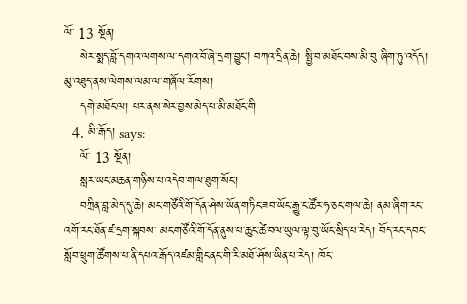ལོ་ 13 སྔོན།
    སེར་སྨད་བློ་དགའ་ལགས་ལ་དགའ་བོ་ཞེ་དྲག་བྱུང། བཀའ་དྲིན་ཆེ། སྤྱི་བ་མཐོང་བས་མི་བུ ཞིག་ཏུ་འདོད། མུ་འཐུད་ནས་ལེགས་ལམ་ལ་གཞོལ་རོགས།
    དགེ་མཐོང་ལ། པར་ནས་སེར་བྱས་མེད་པ་མི་མཐོང་གི
  4. མི་རྒོད། says:
    ལོ་ 13 སྔོན།
    སླར་ཡང་མཆན་གཉིས་པ་འདེབ་གལ་ཐུག་སོང་།
    བཀྲིན་བླ་མེད་དུ་ཆེ། མང་གཙོའི་གོ་དོན་ཤེས་ཡོན་གཏིང་ཟབ་ཡོང་རྒྱུ་ང་ཚོར་ཧ་ཅང་གལ་ཆེ། ནམ་ཞིག་རང་འགོ་རང་ཐོན་ཛ་དྲག་སྐབས་ མང་གཙོའི་གོ་དོན་ནུས་པ་ཆུང་ཚེ་བལ་ཡུལ་ལྟ་བུ་ཡོང་སྲིད་པ་རེད། བོད་རང་དབང་སློབ་ཕྲུག་ཚོགས་པ་ནི་དཔའ་རྒོད་འཛམ་གླིང་ནང་གི་རི་མཐོ་ཤོས་ཡིན་པ་རེད། ཁོང་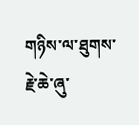གཉིས་ལ་ཐུགས་རྗེ་ཆེ་ཞུ་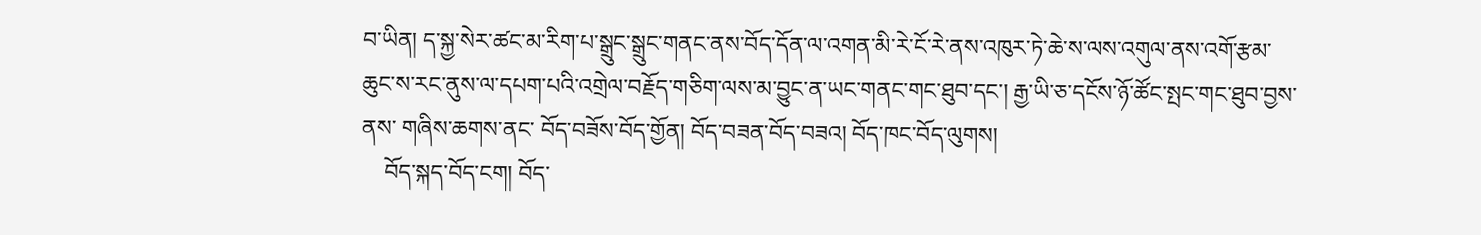བ་ཡིན། ད་སྐྱ་སེར་ཚང་མ་རིག་པ་སྒྲུང་སྒྲུང་གནང་ནས་བོད་དོན་ལ་འགན་མི་རེ་ངོ་རེ་ནས་འཁུར་ཏེ་ཆེ་ས་ལས་འགུལ་ནས་འགོ་རྩམ་ཆུང་ས་རང་ནུས་ལ་དཔག་པའི་འགྲེལ་བརྗོད་གཅིག་ལས་མ་བྱུང་ན་ཡང་གནང་གང་ཐུབ་དང་། རྒྱ་ཡི་ཅ་དངོས་ཉོ་ཚོང་སྤང་གང་ཐུབ་བྱས་ནས་ གཞིས་ཆགས་ནང་ བོད་བཟོས་བོད་གྱོན། བོད་བཟན་བོད་བཟའ། བོད་ཁང་བོད་ལུགས།
    བོད་སྐད་བོད་ངག། བོད་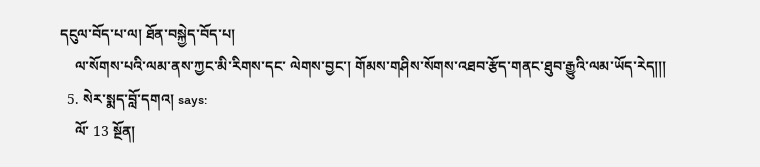དངུལ་བོད་པ་ལ། ཐོན་བསྐྱེད་བོད་པ།
    ལ་སོགས་པའི་ལམ་ནས་ཀྱང་མི་རིགས་དང་ ལེགས་བྱང་། གོམས་གཤིས་སོགས་འཐབ་རྩོད་གནང་ཐུབ་རྒྱུའི་ལམ་ཡོད་རེད།།།
  5. སེར་སྨད་བློ་དགའ། says:
    ལོ་ 13 སྔོན།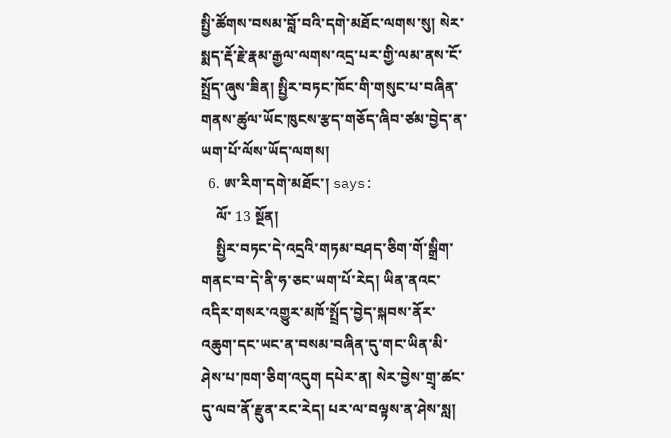སྤྱི་ཚོགས་བསམ་བློ་བའི་དགེ་མཐོང་ལགས་སུ། སེར་སྨད་རྡོ་རྗེ་རྣམ་རྒྱལ་ལགས་འདྲ་པར་གྱི་ལམ་ནས་ངོ་སྤྲོད་ཞུས་ཟིན། སྤྱིར་བཏང་ཁོང་གི་གསུང་པ་བཞིན་གནས་ཚུལ་ཡོང་ཁུངས་རྩད་གཅོད་ཞིབ་ཙམ་བྱེད་ན་ཡག་པོ་ལོས་ཡོད་ལགས།
  6. ཨ་རིག་དགེ་མཐོང་། says:
    ལོ་ 13 སྔོན།
    སྤྱིར་བཏང་དེ་འདྲའི་གཏམ་བཤད་ཅིག་གོ་སྒྲིག་གནང་བ་དེ་ནི་ཧ་ཅང་ཡག་པོ་རེད། ཡིན་ནའང་འདིར་གསར་འགྱུར་མཁོ་སྤྲོད་བྱེད་སྐབས་ནོར་འཆུག་དང་ཡང་ན་བསམ་བཞིན་དུ་གང་ཡིན་མི་ཤེས་པ་ཁག་ཅིག་འདུག དཔེར་ན། སེར་བྱེས་གྲྭ་ཚང་དུ་ལབ་ནོ་རྫུན་རང་རེད། པར་ལ་བལྟས་ན་ཤེས་སླ།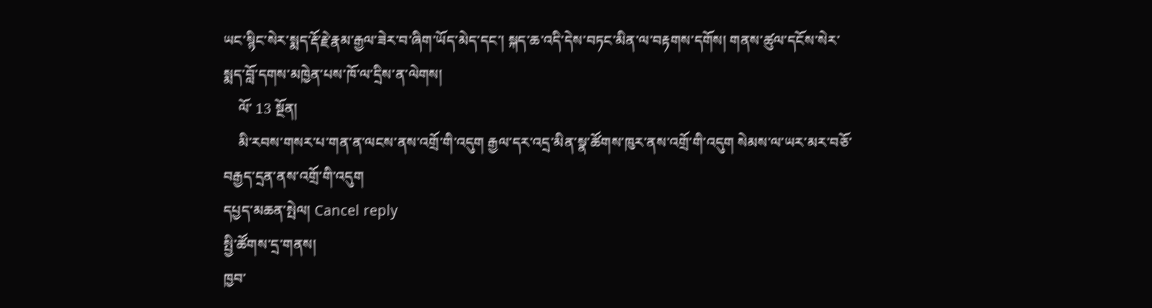ཡང་སྙིང་སེར་སྨད་རྡོ་རྗེ་རྣམ་རྒྱལ་ཟེར་བ་ཞིག་ཡོད་མེད་དང་། སྐད་ཆ་འདི་དེས་བཏང་མིན་ལ་བརྟགས་དགོས། གནས་ཚུལ་དངོས་སེར་སྨད་བློ་དགས་མཁྱེན་པས་ཁོ་ལ་དྲིས་ན་ལེགས།
    ལོ་ 13 སྔོན།
    མི་རབས་གསར་པ་གན་ན་ལངས་ནས་འགྲོ་གི་འདུག རྒྱལ་དར་འདྲ་མིན་སྣ་ཚོགས་ཁུར་ནས་འགྲོ་གི་འདུག སེམས་ལ་ཡར་མར་བཅོ་བརྒྱད་དྲན་ནས་འགྲོ་གི་འདུག
དཔྱད་མཆན་སྤེལ། Cancel reply
སྤྱི་ཚོགས་དྲ་གནས།
ཁྱབ་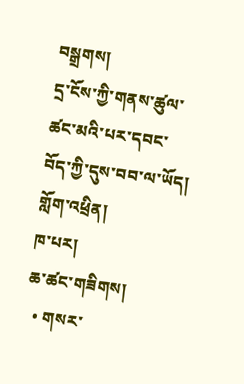བསྒྲགས།
དྲ་ངོས་ཀྱི་གནས་ཚུལ་ཚང་མའི་པར་དབང་བོད་ཀྱི་དུས་བབ་ལ་ཡོད།
གློག་འཕྲིན།
ཁ་པར།
ཆ་ཚང་གཟིགས།
  • གསར་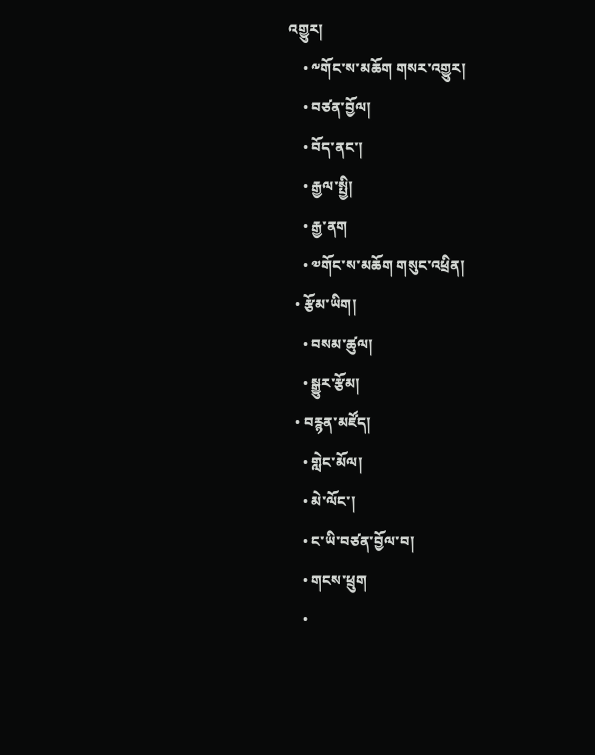འགྱུར།
    • ༸གོང་ས་མཆོག གསར་འགྱུར།
    • བཙན་བྱོལ།
    • བོད་ནང་།
    • རྒྱལ་སྤྱི།
    • རྒྱ་ནག
    • ༧གོང་ས་མཆོག གསུང་འཕྲིན།
  • རྩོམ་ཡིག།
    • བསམ་ཚུལ།
    • སྒྱུར་རྩོམ།
  • བརྙན་མཛོད།
    • གླེང་མོལ།
    • མེ་ལོང་།
    • ང་ཡི་བཙན་བྱོལ་བ།
    • གངས་ཕྲུག
    •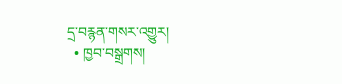དྲ་བརྙན་གསར་འགྱུར།
  • ཁྱབ་བསྒྲགས།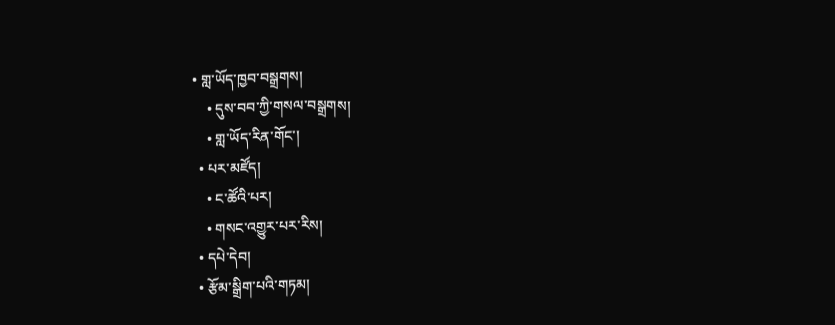• གླ་ཡོད་ཁྱབ་བསྒྲགས།
    • དུས་བབ་ཀྱི་གསལ་བསྒྲགས།
    • གླ་ཡོད་རིན་གོང་།
  • པར་མཛོད།
    • ང་ཚོའི་པར།
    • གསང་འགྱུར་པར་རིས།
  • དཔེ་དེབ།
  • རྩོམ་སྒྲིག་པའི་གཏམ།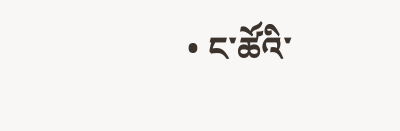• ང་ཚོའི་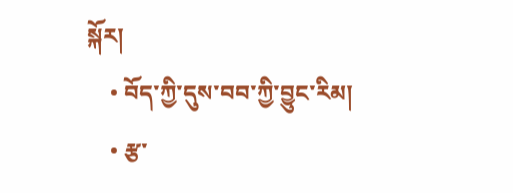སྐོར།
    • བོད་ཀྱི་དུས་བབ་ཀྱི་བྱུང་རིམ།
    • རྩ་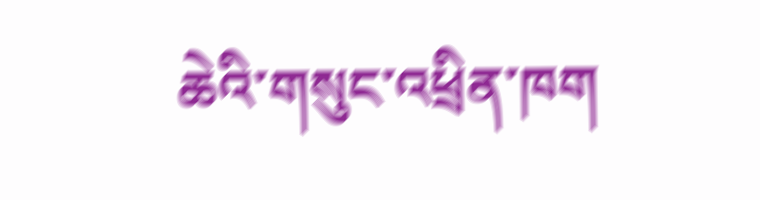ཆེའི་གསུང་འཕྲིན་ཁག